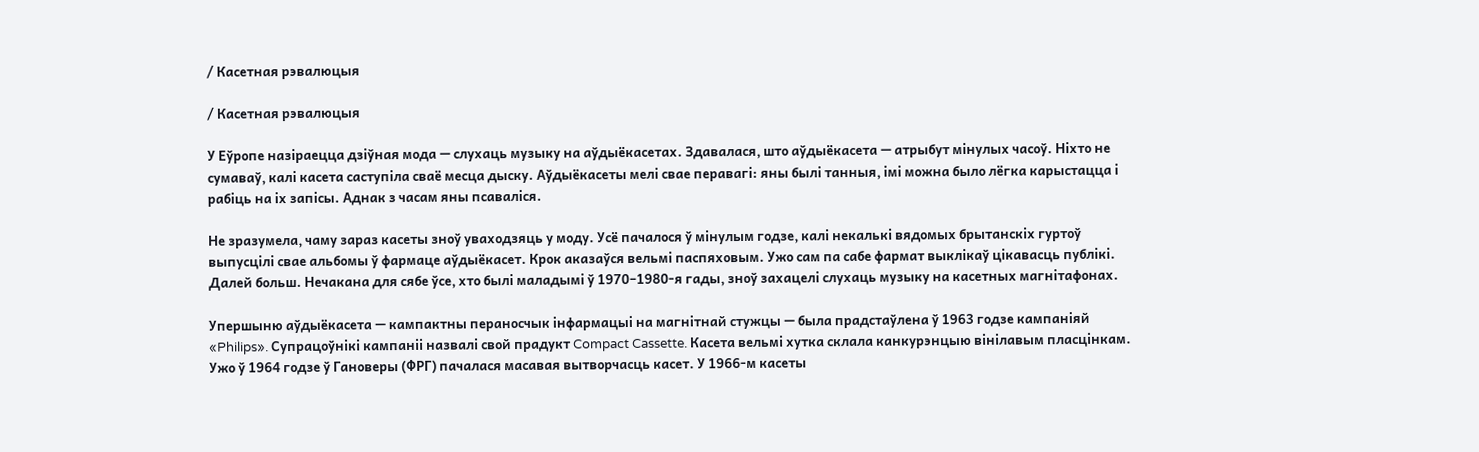/ Касетная рэвалюцыя

/ Касетная рэвалюцыя

У Еўропе назіраецца дзіўная мода — слухаць музыку на аўдыёкасетах. Здавалася, што аўдыёкасета — атрыбут мінулых часоў. Ніхто не сумаваў, калі касета саступіла сваё месца дыску. Аўдыёкасеты мелі свае перавагі: яны былі танныя, імі можна было лёгка карыстацца і рабіць на іх запісы. Аднак з часам яны псаваліся.

Не зразумела, чаму зараз касеты зноў уваходзяць у моду. Усё пачалося ў мінулым годзе, калі некалькі вядомых брытанскіх гуртоў выпусцілі свае альбомы ў фармаце аўдыёкасет. Крок аказаўся вельмі паспяховым. Ужо сам па сабе фармат выклікаў цікавасць публікі. Далей больш. Нечакана для сябе ўсе, хто былі маладымі ў 1970–1980-я гады, зноў захацелі слухаць музыку на касетных магнітафонах.

Упершыню аўдыёкасета — кампактны пераносчык інфармацыі на магнітнай стужцы — была прадстаўлена ў 1963 годзе кампаніяй «Philips». Супрацоўнікі кампаніі назвалі свой прадукт Compact Cassette. Касета вельмі хутка склала канкурэнцыю вінілавым пласцінкам. Ужо ў 1964 годзе ў Гановеры (ФРГ) пачалася масавая вытворчасць касет. У 1966-м касеты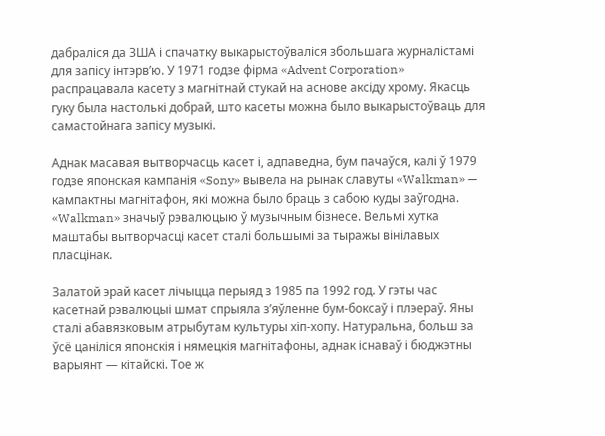дабраліся да ЗША і спачатку выкарыстоўваліся збольшага журналістамі для запісу інтэрв’ю. У 1971 годзе фірма «Advent Corporation» распрацавала касету з магнітнай стукай на аснове аксіду хрому. Якасць гуку была настолькі добрай, што касеты можна было выкарыстоўваць для самастойнага запісу музыкі.

Аднак масавая вытворчасць касет і, адпаведна, бум пачаўся, калі ў 1979 годзе японская кампанія «Sony» вывела на рынак славуты «Walkman» — кампактны магнітафон, які можна было браць з сабою куды заўгодна. «Walkman» значыў рэвалюцыю ў музычным бізнесе. Вельмі хутка маштабы вытворчасці касет сталі большымі за тыражы вінілавых пласцінак.

Залатой эрай касет лічыцца перыяд з 1985 па 1992 год. У гэты час касетнай рэвалюцыі шмат спрыяла з’яўленне бум-боксаў і плэераў. Яны сталі абавязковым атрыбутам культуры хіп-хопу. Натуральна, больш за ўсё цаніліся японскія і нямецкія магнітафоны, аднак існаваў і бюджэтны варыянт — кітайскі. Тое ж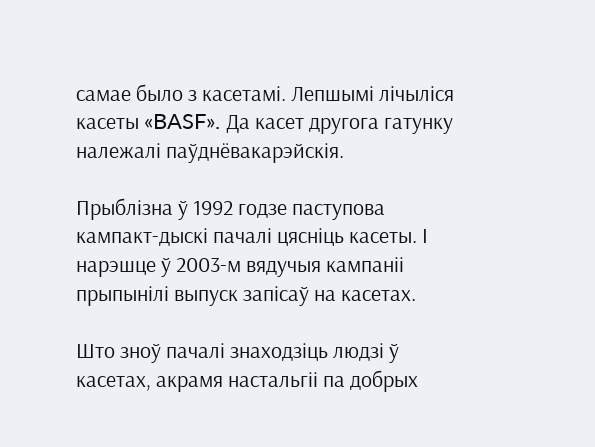самае было з касетамі. Лепшымі лічыліся касеты «BASF». Да касет другога гатунку належалі паўднёвакарэйскія.

Прыблізна ў 1992 годзе паступова кампакт-дыскі пачалі цясніць касеты. І нарэшце ў 2003-м вядучыя кампаніі прыпынілі выпуск запісаў на касетах.

Што зноў пачалі знаходзіць людзі ў касетах, акрамя настальгіі па добрых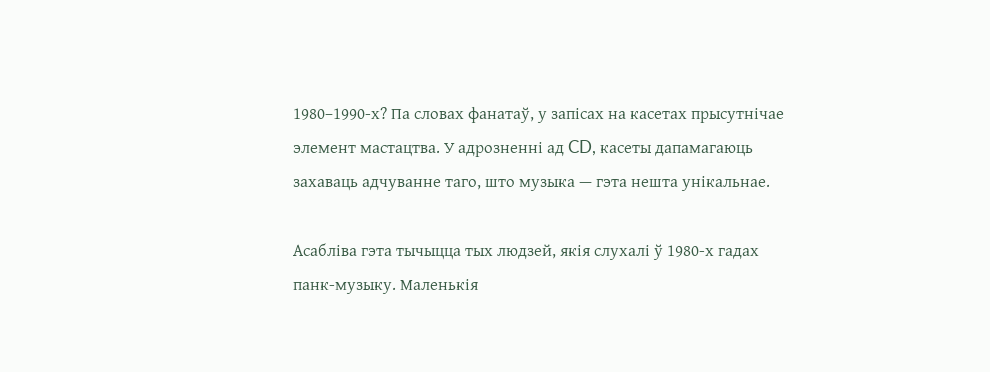1980–1990-х? Па словах фанатаў, у запісах на касетах прысутнічае элемент мастацтва. У адрозненні ад CD, касеты дапамагаюць захаваць адчуванне таго, што музыка — гэта нешта унікальнае.

Асабліва гэта тычыцца тых людзей, якія слухалі ў 1980-х гадах панк-музыку. Маленькія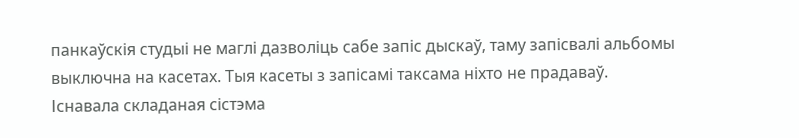панкаўскія студыі не маглі дазволіць сабе запіс дыскаў, таму запісвалі альбомы выключна на касетах. Тыя касеты з запісамі таксама ніхто не прадаваў. Існавала складаная сістэма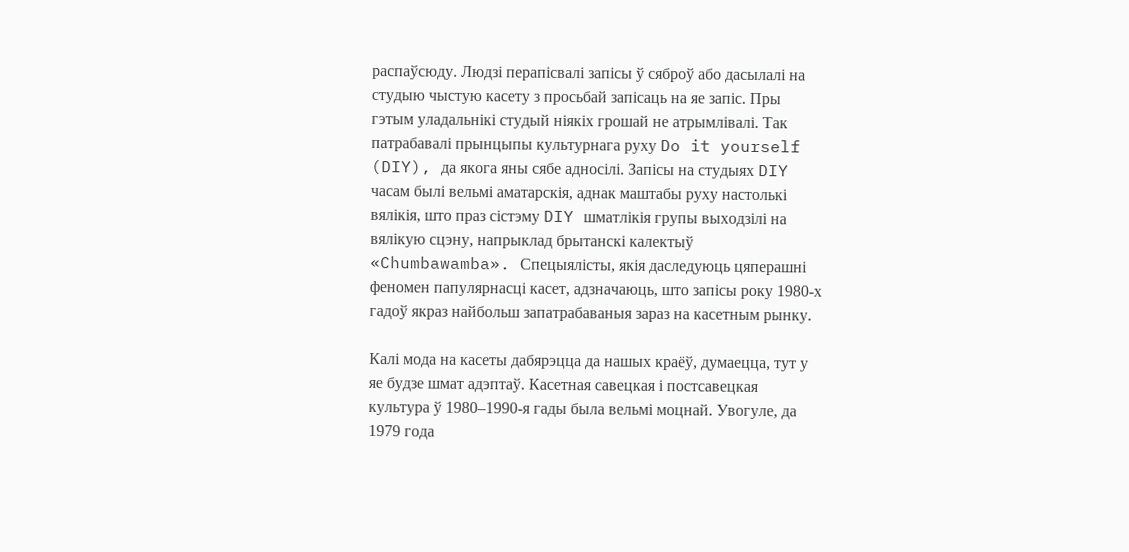распаўсюду. Людзі перапісвалі запісы ў сяброў або дасылалі на студыю чыстую касету з просьбай запісаць на яе запіс. Пры гэтым уладальнікі студый ніякіх грошай не атрымлівалі. Так патрабавалі прынцыпы культурнага руху Do it yourself (DIY), да якога яны сябе адносілі. Запісы на студыях DIY часам былі вельмі аматарскія, аднак маштабы руху настолькі вялікія, што праз сістэму DIY шматлікія групы выходзілі на вялікую сцэну, напрыклад брытанскі калектыў «Chumbawamba». Спецыялісты, якія даследуюць цяперашні феномен папулярнасці касет, адзначаюць, што запісы року 1980-х гадоў якраз найбольш запатрабаваныя зараз на касетным рынку.

Калі мода на касеты дабярэцца да нашых краёў, думаецца, тут у яе будзе шмат адэптаў. Касетная савецкая і постсавецкая культура ў 1980–1990-я гады была вельмі моцнай. Увогуле, да 1979 года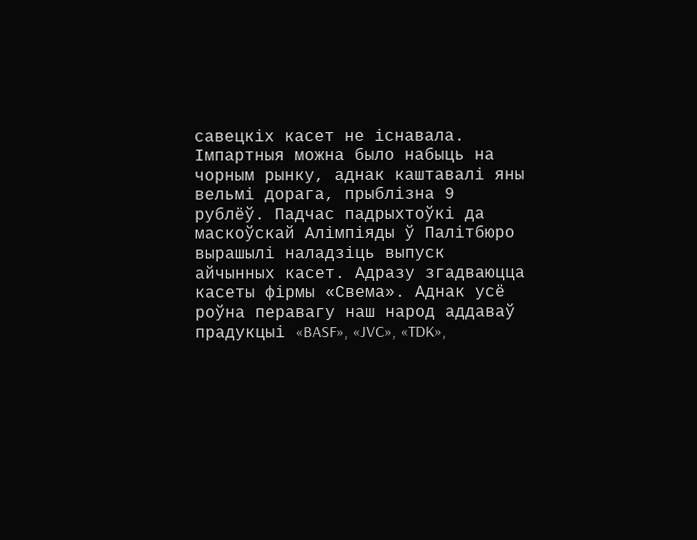савецкіх касет не існавала. Імпартныя можна было набыць на чорным рынку, аднак каштавалі яны вельмі дорага, прыблізна 9 рублёў. Падчас падрыхтоўкі да маскоўскай Алімпіяды ў Палітбюро вырашылі наладзіць выпуск айчынных касет. Адразу згадваюцца касеты фірмы «Свема». Аднак усё роўна перавагу наш народ аддаваў прадукцыі «BASF», «JVC», «TDK»,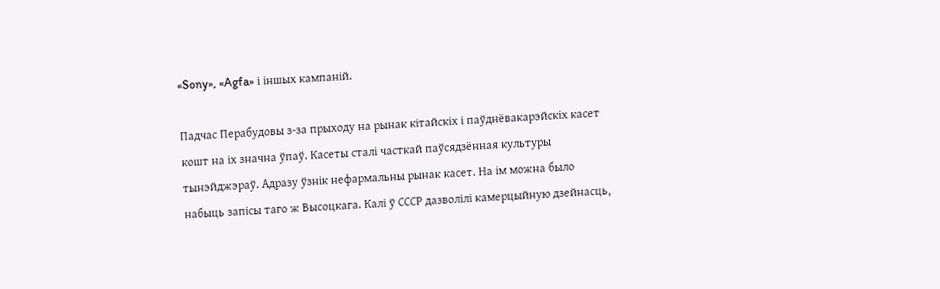«Sony», «Agfa» і іншых кампаній.

Падчас Перабудовы з-за прыходу на рынак кітайскіх і паўднёвакарэйскіх касет кошт на іх значна ўпаў. Касеты сталі часткай паўсядзённая культуры тынэйджэраў. Адразу ўзнік нефармальны рынак касет. На ім можна было набыць запісы таго ж Высоцкага. Калі ў СССР дазволілі камерцыйную дзейнасць,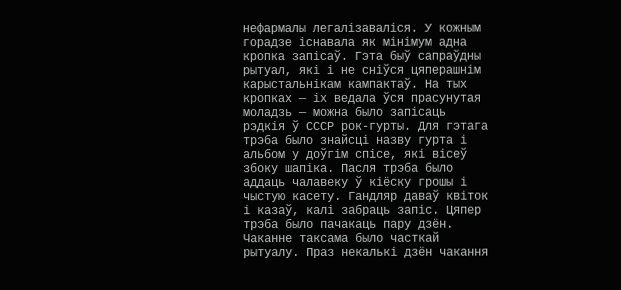нефармалы легалізаваліся. У кожным горадзе існавала як мінімум адна кропка запісаў. Гэта быў сапраўдны рытуал, які і не сніўся цяперашнім карыстальнікам кампактаў. На тых кропках — іх ведала ўся прасунутая моладзь — можна было запісаць рэдкія ў СССР рок-гурты. Для гэтага  трэба было знайсці назву гурта і альбом у доўгім спісе, які вісеў збоку шапіка. Пасля трэба было аддаць чалавеку ў кіёску грошы і чыстую касету. Гандляр даваў квіток і казаў, калі забраць запіс. Цяпер трэба было пачакаць пару дзён. Чаканне таксама было часткай рытуалу. Праз некалькі дзён чакання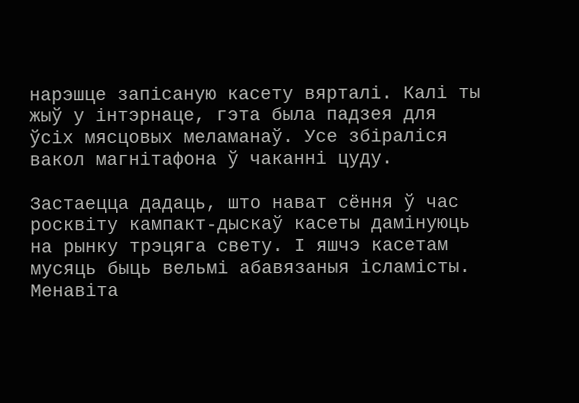нарэшце запісаную касету вярталі. Калі ты жыў у інтэрнаце, гэта была падзея для ўсіх мясцовых меламанаў. Усе збіраліся вакол магнітафона ў чаканні цуду.

Застаецца дадаць, што нават сёння ў час росквіту кампакт-дыскаў касеты дамінуюць на рынку трэцяга свету. І яшчэ касетам мусяць быць вельмі абавязаныя ісламісты. Менавіта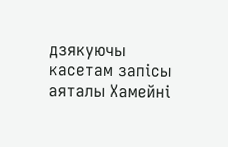дзякуючы касетам запісы аяталы Хамейні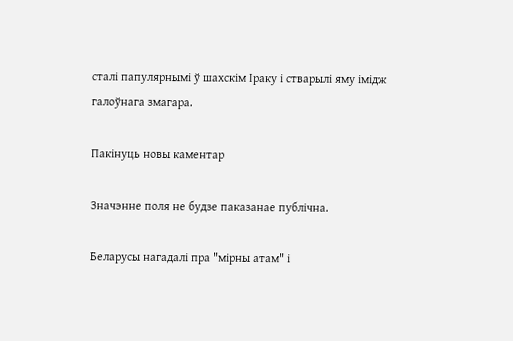сталі папулярнымі ў шахскім Іраку і стварылі яму імідж галоўнага змагара.

Пакінуць новы каментар

Значэнне поля не будзе паказанае публічна.

Беларусы нагадалі пра "мірны атам" і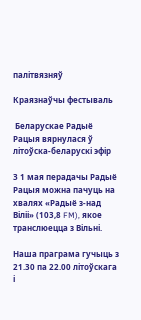палітвязняў

Краязнаўчы фестываль

 Беларускае Радыё Рацыя вярнулася ў літоўска-беларускі эфір

З 1 мая перадачы Радыё Рацыя можна пачуць на хвалях «Радыё з-над Віліі» (103,8 FM), якое транслюецца з Вільні.

Наша праграма гучыць з 21.30 па 22.00 літоўскага і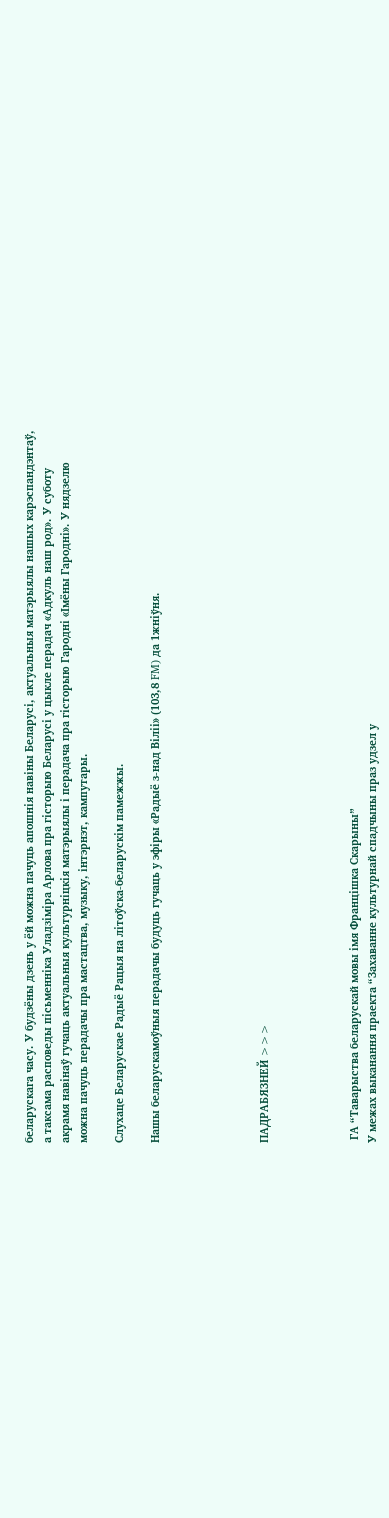беларускага часу. У будзёны дзень у ёй можна пачуць апошнія навіны Беларусі, актуальныя матэрыялы нашых карэспандэнтаў, а таксама расповеды пісьменніка Уладзіміра Арлова пра гісторыю Беларусі у цыкле перадач «Адкуль наш род». У суботу акрамя навінаў гучаць актуальныя культурніцкія матэрыялы і перадача пра гісторыю Гародні «Імёны Гародні». У нядзелю можна пачуць перадачы пра мастацтва, музыку, інтэрнэт, кампутары.

Слухаце Беларускае Радыё Рацыя на літоўска-беларускім памежжы.

Нашы беларускамоўныя перадачы будуць гучаць у эфіры «Радыё з-над Віліі» (103,8 FM) да 1жніўня.





ПАДРАБЯЗНЕЙ >>>




 ГА “Таварыства беларускай мовы імя Францішка Скарыны”
У межах выканання праекта “Захаванне культурнай спадчыны праз удзел у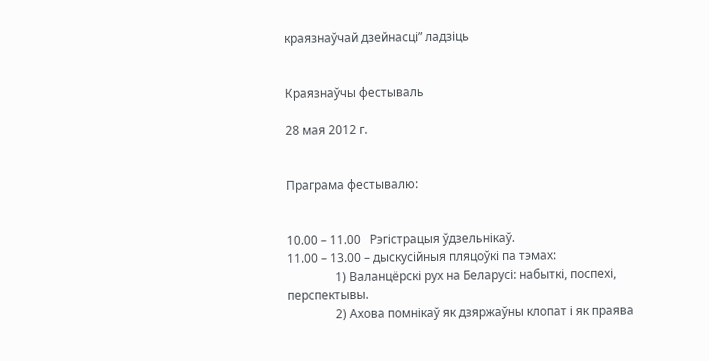краязнаўчай дзейнасці” ладзіць


Краязнаўчы фестываль

28 мая 2012 г.


Праграма фестывалю:


10.00 – 11.00   Рэгістрацыя ўдзельнікаў.
11.00 – 13.00 – дыскусійныя пляцоўкі па тэмах:
                1) Валанцёрскі рух на Беларусі: набыткі, поспехі, перспектывы.
                2) Ахова помнікаў як дзяржаўны клопат і як праява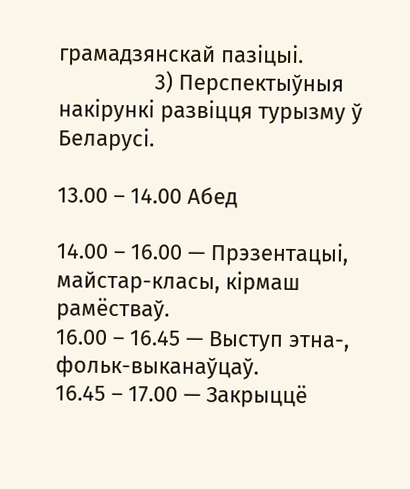грамадзянскай пазіцыі.
                3) Перспектыўныя накірункі развіцця турызму ў Беларусі.

13.00 – 14.00 Абед

14.00 – 16.00 — Прэзентацыі, майстар-класы, кірмаш рамёстваў.
16.00 – 16.45 — Выступ этна-, фольк-выканаўцаў.
16.45 – 17.00 — Закрыццё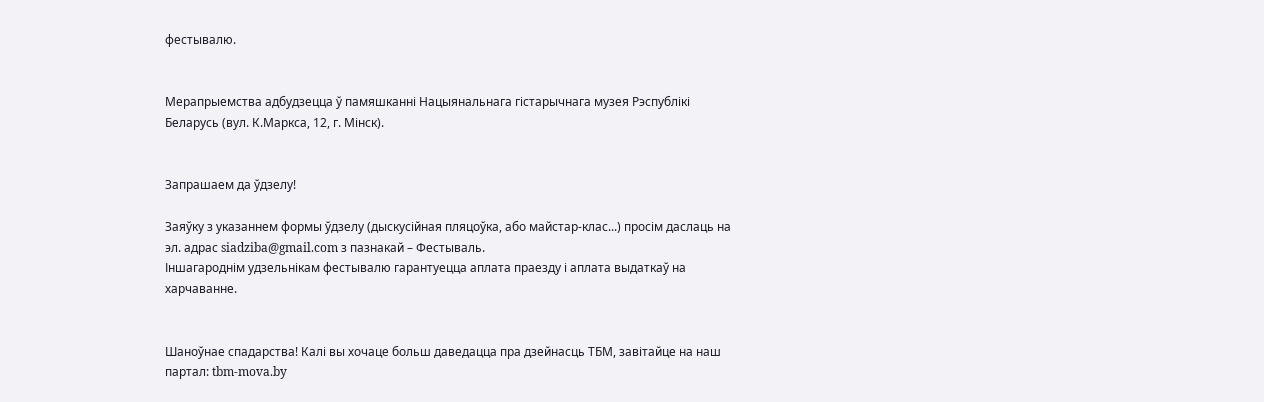фестывалю.


Мерапрыемства адбудзецца ў памяшканні Нацыянальнага гістарычнага музея Рэспублікі Беларусь (вул. К.Маркса, 12, г. Мінск).


Запрашаем да ўдзелу!

Заяўку з указаннем формы ўдзелу (дыскусійная пляцоўка, або майстар-клас...) просім даслаць на эл. адрас siadziba@gmail.com з пазнакай – Фестываль.
Іншагароднім удзельнікам фестывалю гарантуецца аплата праезду і аплата выдаткаў на харчаванне.


Шаноўнае спадарства! Калі вы хочаце больш даведацца пра дзейнасць ТБМ, завітайце на наш партал: tbm-mova.by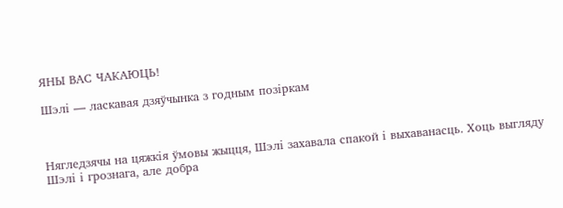ЯНЫ ВАС ЧАКАЮЦЬ!

Шэлі — ласкавая дзяўчынка з годным позіркам



Нягледзячы на цяжкія ўмовы жыцця, Шэлі захавала спакой і выхаванасць. Хоць выгляду Шэлі і грознага, але добра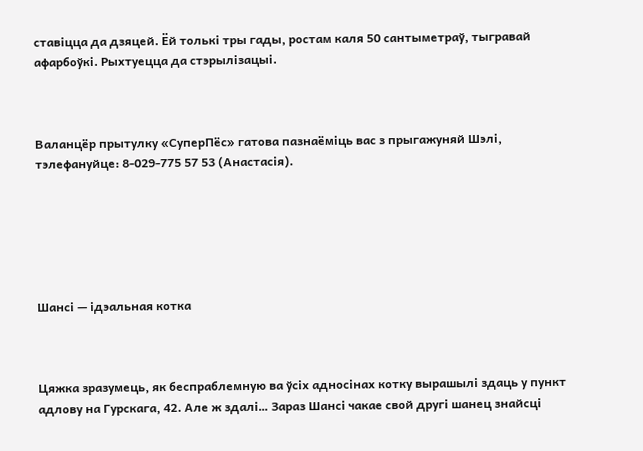ставіцца да дзяцей. Ёй толькі тры гады, ростам каля 50 сантыметраў, тыгравай афарбоўкі. Рыхтуецца да стэрылізацыі.



Валанцёр прытулку «СуперПёс» гатова пазнаёміць вас з прыгажуняй Шэлі, тэлефануйце: 8-029-775 57 53 (Анастасія).






Шансі — ідэальная котка



Цяжка зразумець, як беспраблемную ва ўсіх адносінах котку вырашылі здаць у пункт адлову на Гурскага, 42. Але ж здалі… Зараз Шансі чакае свой другі шанец знайсці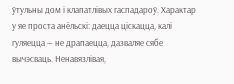ўтульны дом і клапатлівых гаспадароў. Характар у яе проста анёльскі: даецца ціскацца, калі гуляецца — не драпаецца, дазваляе сябе вычэсваць. Ненавязлівая,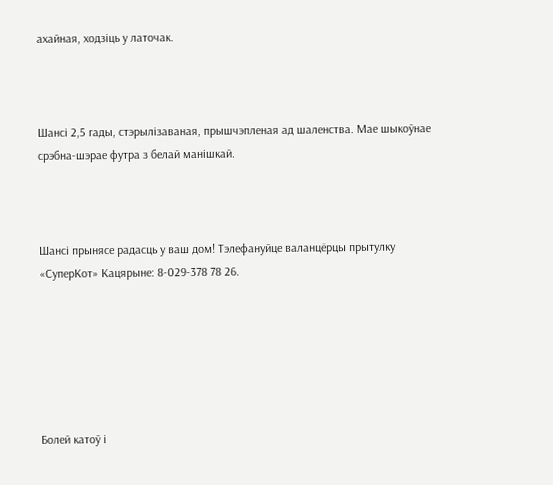ахайная, ходзіць у латочак.



Шансі 2,5 гады, стэрылізаваная, прышчэпленая ад шаленства. Мае шыкоўнае срэбна-шэрае футра з белай манішкай.



Шансі прынясе радасць у ваш дом! Тэлефануйце валанцёрцы прытулку «СуперКот» Кацярыне: 8-029-378 78 26.






Болей катоў і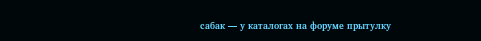сабак — у каталогах на форуме прытулку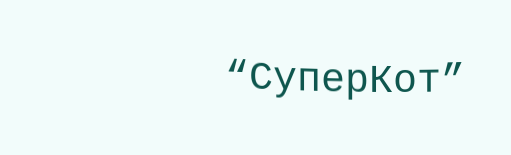“СуперКот”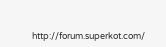http://forum.superkot.com/